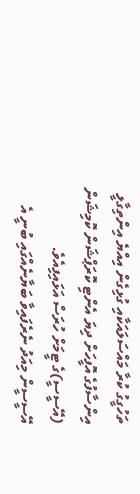ތަހުގީގު ކުރާ މައްސަލައަކާއި ގުޅިގެން އިއްޔެ އިންތިގާލީ އިންސާފުގެ އޮފީހަށް ދިޔަ އެންޓި ކޮރަޕްޝަން ކޮމިޝަން (އޭސީސީ)ގެ ޓީމަށް ހުރަސް އަޅައިފިއެވެ.
އޭސީސީން މިއަދު ނެރެފައިވާ ބަޔާނެއްގައި ބުނީ އެ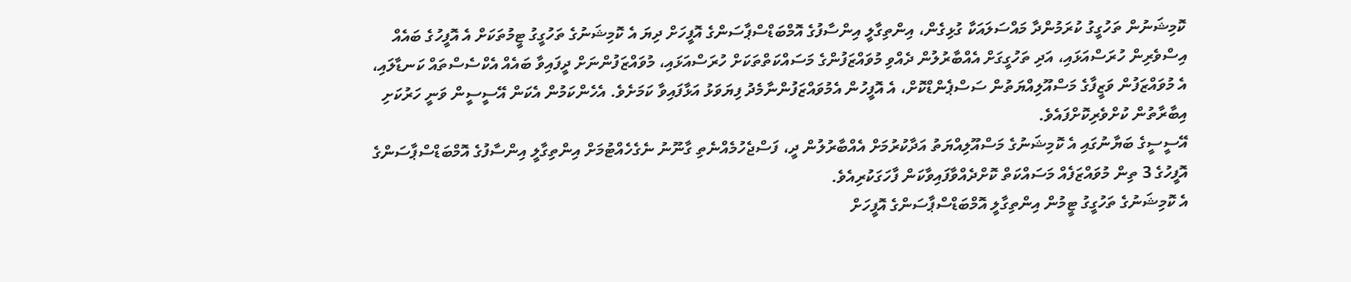ކޮމިޝަނުން ތަހުގީގު ކުރަމުންދާ މައްސަލައަކާ ގުޅިގެން، އިންތިގާލީ އިންސާފުގެ އޮމްބަޑްސްޕާސަންގެ އޮފީހަށް ދިޔަ އެ ކޮމިޝަނުގެ ތަހުގީގު ޓީމުތަކަށް އެ އޮފީހުގެ ބައެއް އިސްވެރިން ހުރަސްއަޅައި، އަދި ތަހުގީގަށް އެއްބާރުލުން ދެއްވި މުވައްޒަފުންގެ މަސައްކަތްތަކަށް ހުރަސްއަޅައި، މުވައްޒަފުންނަށް ދީފައިވާ ބައެއް އެކްސެސްތައް ކަނޑާލައި، އެ މުވައްޒަފުން ވަޒީފާގެ މަސްއޫލިއްޔަތުން ސަސްޕެންޑްކޮށް، އެ އޮފީހުން އެމުވައްޒަފުންނާމެދު ފިޔަވަޅު އަޅާފައިވާ ކަމަށެވެ. އެހެންކަމުން އެކަން އޭސީސީން ވަނީ ހަރުކަށި އިބާރާތުން ކުށްވެރިކޮށްފައެވެ.
އޭސީސީގެ ބަޔާނުގައި އެ ކޮމިޝަނުގެ މަސްއޫލިއްޔަތު އަދާކުރުމަށް އެއްބާރުލުން ދީ، ފަސްޖެހުމެއްނެތި ގާނޫނު ނެގެހެއްޓުމަށް އިންތިގާލީ އިންސާފުގެ އޮމްބަޑްސްޕާސަންގެ އޮފީހުގެ 3 ތިން މުވައްޒަފެއް މަސައްކަތް ކޮށްދެއްވާފައިވާކަން ފާހަގަކުރިއެވެ.
އެ ކޮމިޝަނުގެ ތަހުގީގު ޓީމުން އިންތިގާލީ އޮމްބަޑްސްޕާސަންގެ އޮފީހަށް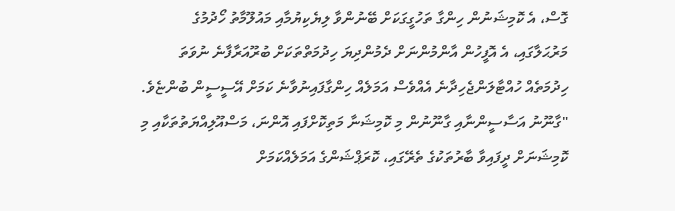ގޮސް، އެ ކޮމިޝަނުން ހިންގާ ތަހުގީގަކަށް ބޭނުންވާ ލިޔެކިޔުމާއި މައުލޫމާތު ހޯދުމުގެ މަރުޙަލާގައި، އެ އޮފީހުން އާންމުންނަށް ދެމުންދިޔަ ހިދުމަތްތަކަށް ބުރޫއަރާފާނެ ނުވަތަ ހިދުމަތެއް ހުއްޓާލަންޖެހިދާނެ އެއްވެސް އަމަލެއް ހިންގާފައިނުވާނެ ކަމަށް އޭސީސީން ބުންޏެވެ.
"ގާނޫނު އަސާސީންނާއި ގާނޫނުން މި ކޮމިޝަނާ މަތިކޮށްފައި އޮންނަ، މަސްއޫލިއްޔަތުތަކާއި މި ކޮމިޝަނަށް ދީފައިވާ ބާރުތަކުގެ ތެރޭގައި، ކޮރަޕްޝަންގެ އަމަލެއްކަމަށް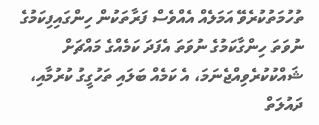ތުހުމަތުކުރެވޭ އަމަލެއް އެއްވެސް ފަރާތަކުން ހިންގައިފިކަމުގެ ނުވަތަ ހިންގާކަމުގެ ނުވަތަ އެފަދަ ކަމެއްގެ މައްޗަށް ޝައްކުކުރެވިއްޖެނަމަ، އެ ކަމެއް ބަލައި ތަހުގީގު ކުރުމާއި، ދައުލަތް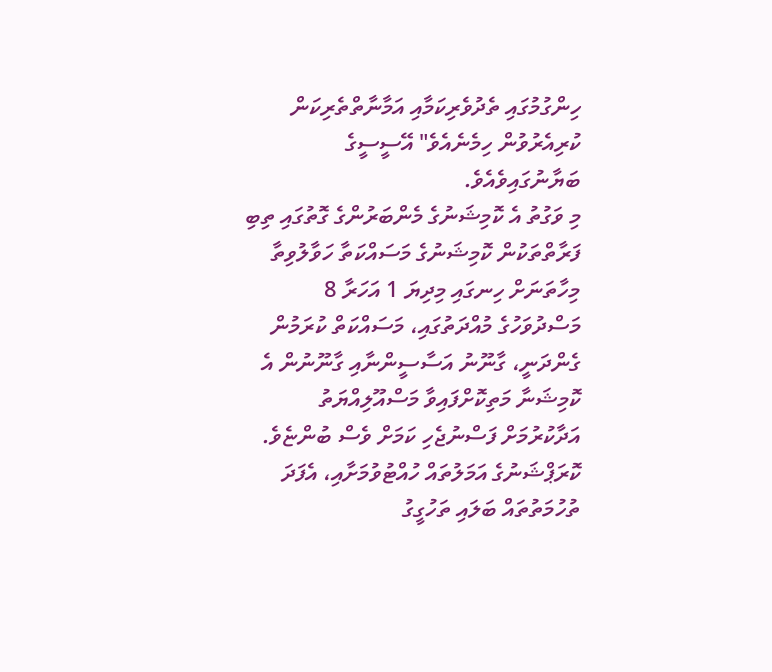ހިންގުމުގައި ތެދުވެރިކަމާއި އަމާނާތްތެރިކަން ކުރިއެރުވުން ހިމެނެއެވެ" އޭސީސީގެ ބަޔާނުގައިވެއެވެ.
މި ވަގުތު އެ ކޮމިޝަނުގެ މެންބަރުންގެ ގޮތުގައި ތިބި ފަރާތްތަކުން ކޮމިޝަނުގެ މަސައްކަތާ ހަވާލުވިތާ މިހާތަނަށް ހިނގައި މިދިޔަ 1 އަހަރާ 8 މަސްދުވަހުގެ މުއްދަތުގައި، މަސައްކަތް ކުރަމުން ގެންދަނީ، ގާނޫނު އަސާސީންނާއި ގާނޫނުން އެ ކޮމިޝަނާ މަތިކޮށްފައިވާ މަސްއޫލިއްޔަތު އަދާކުރުމަށް ފަސްނުޖެހި ކަމަށް ވެސް ބުންޏެވެ.
ކޮރަޕްޝަނުގެ އަމަލުތައް ހުއްޓުވުމަށާއި، އެފަދަ ތުހުމަތުތައް ބަލައި ތަހުގީގު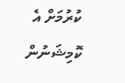ކުރުމަށް އެ ކޮމިޝަނުން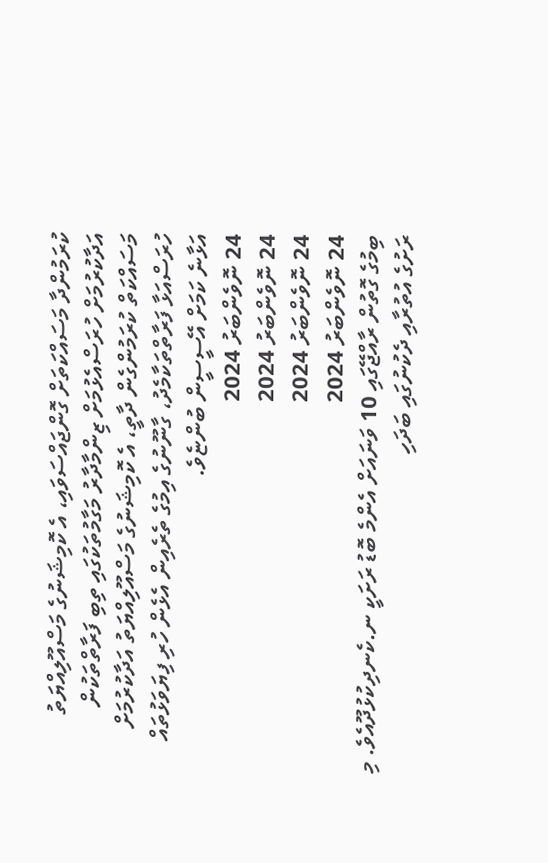ކުރަމުންދާ މަސައްކަތަށް ގޮންޖައްސަވައި، އެ ކޮމިޝަނުގެ މަސްއޫލިއްޔަތު އަދާކުރުމަށް ހުރަސްއެޅުމަށް ޒިންމާދާރު މަގާމުތަކުގައި ތިބި ފަރާތްތަކުން މަސައްކަތް ކުރަމުންގެން ދާތީ، އެ ކޮމިޝަނުގެ މަސްއޫލިއްޔަތު އަދާކުރުމަށް ހުރަސްއަޅާ ފަރާތްތަކާމެދު، ގާނޫނުގެ އިމުގެ ތެރެއިން އެޅެން ހުރި ފިޔަވަޅުތައް އަޅާނެ ކަމަށް އޭސީސީން ބުންޏެވެ.
24 ނޮވެންބަރު 2024
24 ނޮވެންބަރު 2024
24 ނޮވެންބަރު 2024
24 ނޮވެންބަރު 2024
ބިމުގެ ގޮތުން ރާއްޖޭގައި 10 ވަނައަށް އެންމެ ބޮޑު ރަށަކީ ނ.ކެނދިކުޅުދޫއެވެ. މި ރަށުގެ އުތުރާއި ދެކުނުގައި ބަދަހި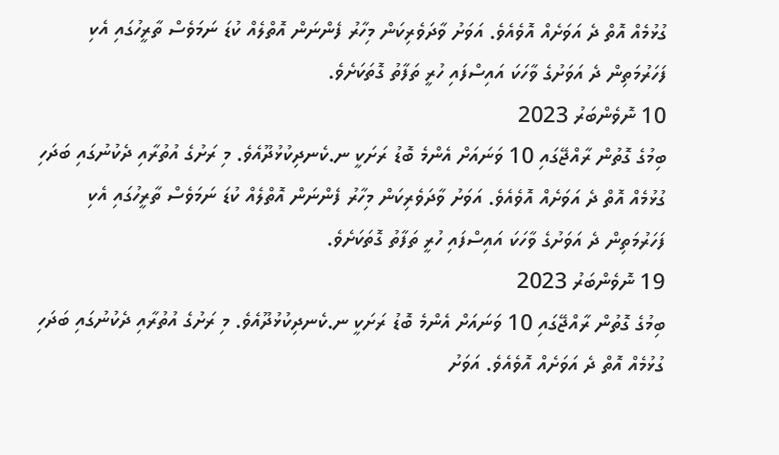ގުޅުމެއް އޮތް ދެ އަވަށެއް އޮވެއެވެ. އަވަށު ވާދަވެރިކަން މިހާރު ފެންނަން އޮތްލެއް ކުޑަ ނަމަވެސް ތާރީހުގައި އެކި ފަހަރުމަތިން ދެ އަވަށުގެ ވާހަކަ އައިސްފައި ހުރީ ތަފާތު ގޮތަކަށެވެ.
10 ނޮވެންބަރު 2023
ބިމުގެ ގޮތުން ރާއްޖޭގައި 10 ވަނައަށް އެންމެ ބޮޑު ރަށަކީ ނ.ކެނދިކުޅުދޫއެވެ. މި ރަށުގެ އުތުރާއި ދެކުނުގައި ބަދަހި ގުޅުމެއް އޮތް ދެ އަވަށެއް އޮވެއެވެ. އަވަށު ވާދަވެރިކަން މިހާރު ފެންނަން އޮތްލެއް ކުޑަ ނަމަވެސް ތާރީހުގައި އެކި ފަހަރުމަތިން ދެ އަވަށުގެ ވާހަކަ އައިސްފައި ހުރީ ތަފާތު ގޮތަކަށެވެ.
19 ނޮވެންބަރު 2023
ބިމުގެ ގޮތުން ރާއްޖޭގައި 10 ވަނައަށް އެންމެ ބޮޑު ރަށަކީ ނ.ކެނދިކުޅުދޫއެވެ. މި ރަށުގެ އުތުރާއި ދެކުނުގައި ބަދަހި ގުޅުމެއް އޮތް ދެ އަވަށެއް އޮވެއެވެ. އަވަށު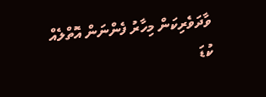ވާދަވެރިކަން މިހާރު ފެންނަން އޮތްލެއް ކުޑަ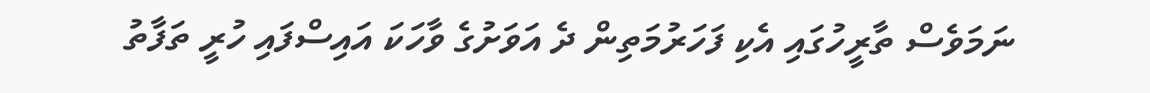ނަމަވެސް ތާރީހުގައި އެކި ފަހަރުމަތިން ދެ އަވަށުގެ ވާހަކަ އައިސްފައި ހުރީ ތަފާތު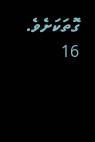ގޮތަކަށެވެ.
16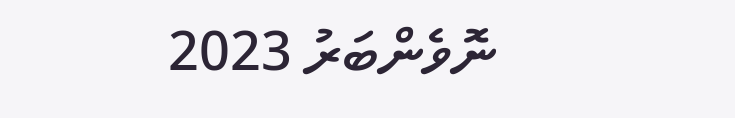ނޮވެންބަރު 2023